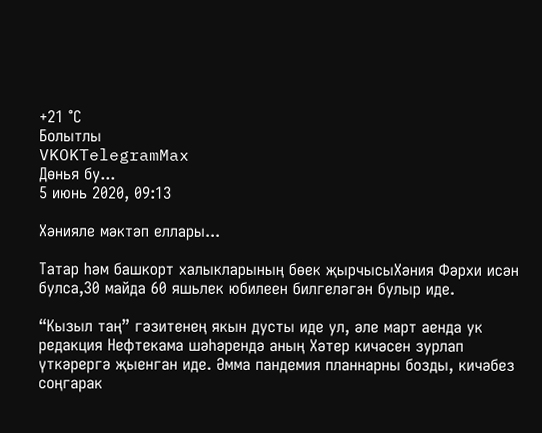+21 °С
Болытлы
VKOKTelegramMax
Дөнья бу...
5 июнь 2020, 09:13

Хәнияле мәктәп еллары...

Татар һәм башкорт халыкларының бөек җырчысыХәния Фәрхи исән булса,30 майда 60 яшьлек юбилеен билгеләгән булыр иде.

“Кызыл таң” гәзитенең якын дусты иде ул, әле март аенда ук редакция Нефтекама шәһәрендә аның Хәтер кичәсен зурлап үткәрергә җыенган иде. Әмма пандемия планнарны бозды, кичәбез соңгарак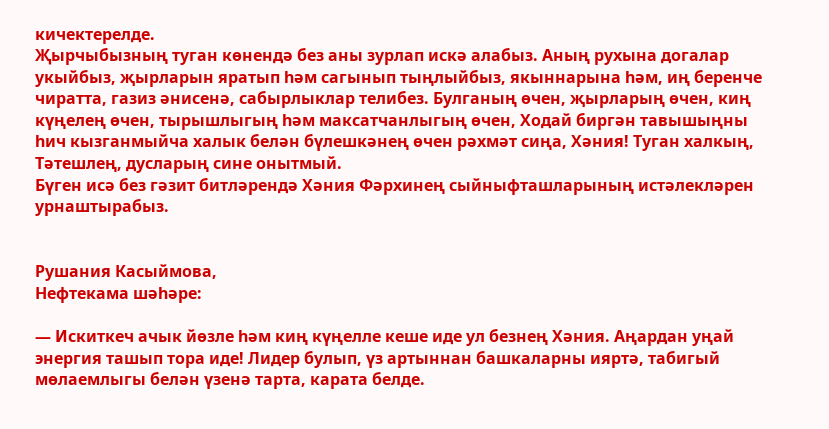кичектерелде.
Җырчыбызның туган көнендә без аны зурлап искә алабыз. Аның рухына догалар укыйбыз, җырларын яратып һәм сагынып тыңлыйбыз, якыннарына һәм, иң беренче чиратта, газиз әнисенә, сабырлыклар телибез. Булганың өчен, җырларың өчен, киң күңелең өчен, тырышлыгың һәм максатчанлыгың өчен, Ходай биргән тавышыңны һич кызганмыйча халык белән бүлешкәнең өчен рәхмәт сиңа, Хәния! Туган халкың, Тәтешлең, дусларың сине онытмый.
Бүген исә без гәзит битләрендә Хәния Фәрхинең сыйныфташларының истәлекләрен урнаштырабыз.


Рушания Касыймова,
Нефтекама шәһәре:

— Искиткеч ачык йөзле һәм киң күңелле кеше иде ул безнең Хәния. Аңардан уңай энергия ташып тора иде! Лидер булып, үз артыннан башкаларны ияртә, табигый мөлаемлыгы белән үзенә тарта, карата белде.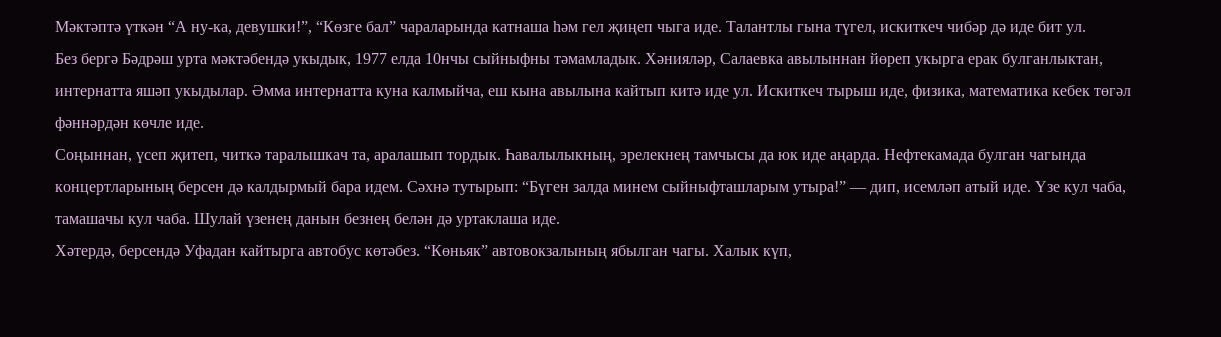Мәктәптә үткән “А ну-ка, девушки!”, “Көзге бал” чараларында катнаша һәм гел җиңеп чыга иде. Талантлы гына түгел, искиткеч чибәр дә иде бит ул.
Без бергә Бәдрәш урта мәктәбендә укыдык, 1977 елда 10нчы сыйныфны тәмамладык. Хәнияләр, Салаевка авылыннан йөреп укырга ерак булганлыктан, интернатта яшәп укыдылар. Әмма интернатта куна калмыйча, еш кына авылына кайтып китә иде ул. Искиткеч тырыш иде, физика, математика кебек төгәл фәннәрдән көчле иде.
Соңыннан, үсеп җитеп, читкә таралышкач та, аралашып тордык. Һавалылыкның, эрелекнең тамчысы да юк иде аңарда. Нефтекамада булган чагында концертларының берсен дә калдырмый бара идем. Сәхнә тутырып: “Бүген залда минем сыйныфташларым утыра!” — дип, исемләп атый иде. Үзе кул чаба, тамашачы кул чаба. Шулай үзенең данын безнең белән дә уртаклаша иде.
Хәтердә, берсендә Уфадан кайтырга автобус көтәбез. “Көньяк” автовокзалының ябылган чагы. Халык күп,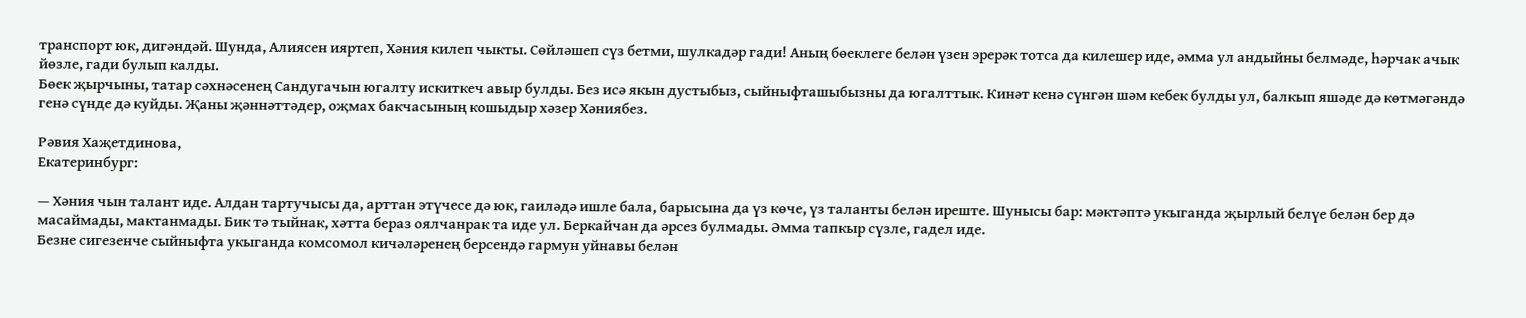транспорт юк, дигәндәй. Шунда, Алиясен ияртеп, Хәния килеп чыкты. Сөйләшеп сүз бетми, шулкадәр гади! Аның бөеклеге белән үзен эрерәк тотса да килешер иде, әмма ул андыйны белмәде, һәрчак ачык йөзле, гади булып калды.
Бөек җырчыны, татар сәхнәсенең Сандугачын югалту искиткеч авыр булды. Без исә якын дустыбыз, сыйныфташыбызны да югалттык. Кинәт кенә сүнгән шәм кебек булды ул, балкып яшәде дә көтмәгәндә генә сүнде дә куйды. Җаны җәннәттәдер, оҗмах бакчасының кошыдыр хәзер Хәниябез.

Рәвия Хаҗетдинова,
Екатеринбург:

— Хәния чын талант иде. Алдан тартучысы да, арттан этүчесе дә юк, гаиләдә ишле бала, барысына да үз көче, үз таланты белән иреште. Шунысы бар: мәктәптә укыганда җырлый белүе белән бер дә масаймады, мактанмады. Бик тә тыйнак, хәтта бераз оялчанрак та иде ул. Беркайчан да әрсез булмады. Әмма тапкыр сүзле, гадел иде.
Безне сигезенче сыйныфта укыганда комсомол кичәләренең берсендә гармун уйнавы белән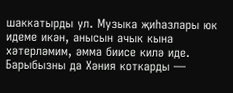шаккатырды ул. Музыка җиһазлары юк идеме икән, анысын ачык кына хәтерләмим, әмма биисе килә иде. Барыбызны да Хәния коткарды —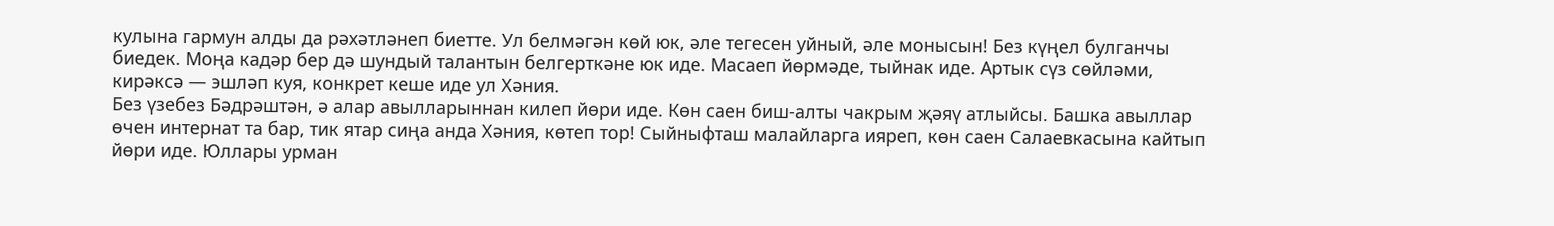кулына гармун алды да рәхәтләнеп биетте. Ул белмәгән көй юк, әле тегесен уйный, әле монысын! Без күңел булганчы биедек. Моңа кадәр бер дә шундый талантын белгерткәне юк иде. Масаеп йөрмәде, тыйнак иде. Артык сүз сөйләми, кирәксә — эшләп куя, конкрет кеше иде ул Хәния.
Без үзебез Бәдрәштән, ә алар авылларыннан килеп йөри иде. Көн саен биш-алты чакрым җәяү атлыйсы. Башка авыллар өчен интернат та бар, тик ятар сиңа анда Хәния, көтеп тор! Сыйныфташ малайларга ияреп, көн саен Салаевкасына кайтып йөри иде. Юллары урман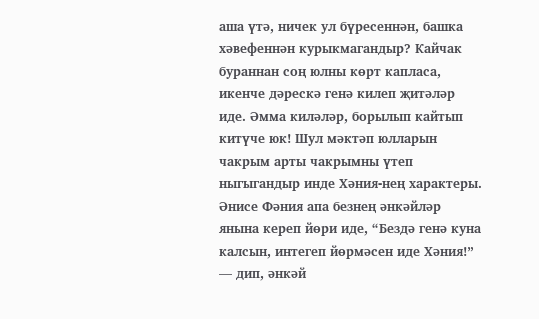аша үтә, ничек ул бүресеннән, башка хәвефеннән курыкмагандыр? Кайчак бураннан соң юлны көрт капласа, икенче дәрескә генә килеп җитәләр иде. Әмма киләләр, борылып кайтып китүче юк! Шул мәктәп юлларын чакрым арты чакрымны үтеп ныгыгандыр инде Хәния-нең характеры. Әнисе Фәния апа безнең әнкәйләр янына кереп йөри иде, “Бездә генә куна калсын, интегеп йөрмәсен иде Хәния!” — дип, әнкәй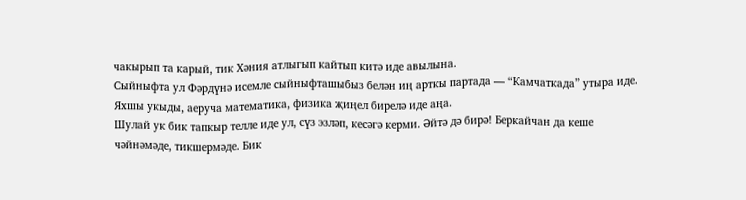чакырып та карый, тик Хәния атлыгып кайтып китә иде авылына.
Сыйныфта ул Фәрдүнә исемле сыйныфташыбыз белән иң арткы партада — “Камчаткада” утыра иде. Яхшы укыды, аеруча математика, физика җиңел бирелә иде аңа.
Шулай ук бик тапкыр телле иде ул, сүз эзләп, кесәгә керми. Әйтә дә бирә! Беркайчан да кеше чәйнәмәде, тикшермәде. Бик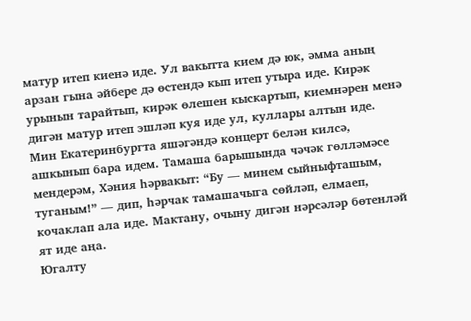матур итеп киенә иде. Ул вакытта кием дә юк, әмма аның арзан гына әйбере дә өстендә кып итеп утыра иде. Кирәк урынын тарайтып, кирәк өлешен кыскартып, киемнәрен менә дигән матур итеп эшләп куя иде ул, куллары алтын иде.
Мин Екатеринбургта яшәгәндә концерт белән килсә, ашкынып бара идем. Тамаша барышында чәчәк гөлләмәсе мендерәм, Хәния һәрвакыт: “Бу — минем сыйныфташым, туганым!” — дип, һәрчак тамашачыга сөйләп, елмаеп, кочаклап ала иде. Мактану, очыну дигән нәрсәләр бөтенләй ят иде аңа.
Югалту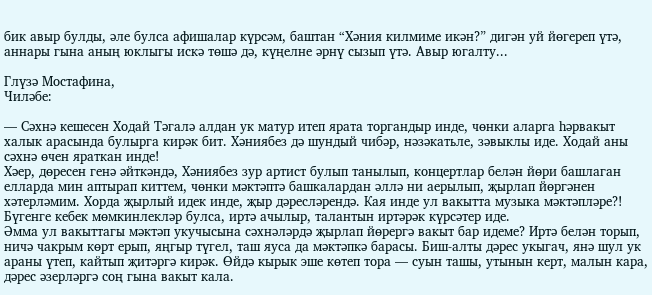бик авыр булды, әле булса афишалар күрсәм, баштан “Хәния килмиме икән?” дигән уй йөгереп үтә, аннары гына аның юклыгы искә төшә дә, күңелне әрнү сызып үтә. Авыр югалту...

Глүзә Мостафина,
Чиләбе:

— Сәхнә кешесен Ходай Тәгалә алдан ук матур итеп ярата торгандыр инде, чөнки аларга һәрвакыт халык арасында булырга кирәк бит. Хәниябез дә шундый чибәр, нәзәкатьле, зәвыклы иде. Ходай аны сәхнә өчен яраткан инде!
Хәер, дөресен генә әйткәндә, Хәниябез зур артист булып танылып, концертлар белән йөри башлаган елларда мин аптырап киттем, чөнки мәктәптә башкалардан әллә ни аерылып, җырлап йөргәнен хәтерләмим. Хорда җырлый идек инде, җыр дәресләрендә. Кая инде ул вакытта музыка мәктәпләре?! Бүгенге кебек мөмкинлекләр булса, иртә ачылыр, талантын иртәрәк күрсәтер иде.
Әмма ул вакыттагы мәктәп укучысына сәхнәләрдә җырлап йөрергә вакыт бар идеме? Иртә белән торып, ничә чакрым көрт ерып, яңгыр түгел, таш яуса да мәктәпкә барасы. Биш-алты дәрес укыгач, янә шул ук араны үтеп, кайтып җитәргә кирәк. Өйдә кырык эше көтеп тора — суын ташы, утынын керт, малын кара, дәрес әзерләргә соң гына вакыт кала.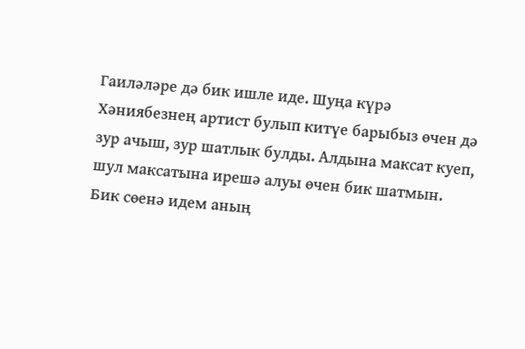Гаиләләре дә бик ишле иде. Шуңа күрә Хәниябезнең артист булып китүе барыбыз өчен дә зур ачыш, зур шатлык булды. Алдына максат куеп, шул максатына ирешә алуы өчен бик шатмын.
Бик сөенә идем аның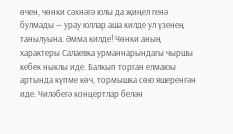өчен, чөнки сәхнәгә юлы да җиңел генә булмады — урау юллар аша килде ул үзенең танылуына. Әмма килде! Чөнки аның характеры Салаевка урманнарындагы чыршы кебек ныклы иде. Балкып торган елмаюы артында күпме көч, тормышка сөю яшеренгән иде. Чиләбегә концертлар белән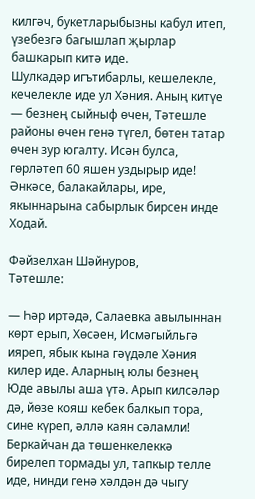килгәч, букетларыбызны кабул итеп, үзебезгә багышлап җырлар башкарып китә иде.
Шулкадәр игътибарлы, кешелекле, кечелекле иде ул Хәния. Аның китүе — безнең сыйныф өчен, Тәтешле районы өчен генә түгел, бөтен татар өчен зур югалту. Исән булса, гөрләтеп 60 яшен уздырыр иде! Әнкәсе, балакайлары, ире, якыннарына сабырлык бирсен инде Ходай.

Фәйзелхан Шәйнуров,
Тәтешле:

— Һәр иртәдә, Салаевка авылыннан көрт ерып, Хөсәен, Исмәгыйльгә ияреп, ябык кына гәүдәле Хәния килер иде. Аларның юлы безнең Юде авылы аша үтә. Арып килсәләр дә, йөзе кояш кебек балкып тора, сине күреп, әллә каян сәламли! Беркайчан да төшенкелеккә бирелеп тормады ул, тапкыр телле иде, нинди генә хәлдән дә чыгу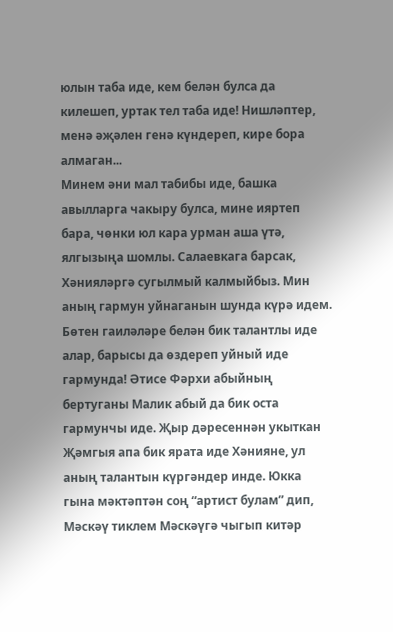юлын таба иде, кем белән булса да килешеп, уртак тел таба иде! Нишләптер, менә әҗәлен генә күндереп, кире бора алмаган...
Минем әни мал табибы иде, башка авылларга чакыру булса, мине ияртеп бара, чөнки юл кара урман аша үтә, ялгызыңа шомлы. Салаевкага барсак, Хәнияләргә сугылмый калмыйбыз. Мин аның гармун уйнаганын шунда күрә идем. Бөтен гаиләләре белән бик талантлы иде алар, барысы да өздереп уйный иде гармунда! Әтисе Фәрхи абыйның бертуганы Малик абый да бик оста гармунчы иде. Җыр дәресеннән укыткан Җәмгыя апа бик ярата иде Хәнияне, ул аның талантын күргәндер инде. Юкка гына мәктәптән соң “артист булам” дип, Мәскәү тиклем Мәскәүгә чыгып китәр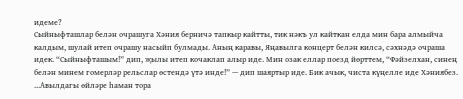идеме?
Сыйныфташлар белән очрашуга Хәния берничә тапкыр кайтты, тик нәкъ ул кайткан елда мин бара алмыйча калдым, шулай итеп очрашу насыйп булмады. Аның каравы, Яңавылга концерт белән килсә, сәхнәдә очраша идек. “Сыйныфташым!” дип, җылы итеп кочаклап алыр иде. Мин озак еллар поезд йөрттем, “Фәйзелхан, синең белән минем гомерләр рельслар өстендә үтә инде!” — дип шаяртыр иде. Бик ачык, чиста күңелле иде Хәниябез.
...Авылдагы өйләре һаман тора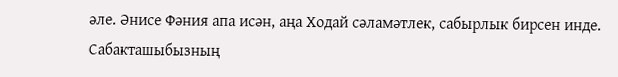әле. Әнисе Фәния апа исән, аңа Ходай сәламәтлек, сабырлык бирсен инде. Сабакташыбызның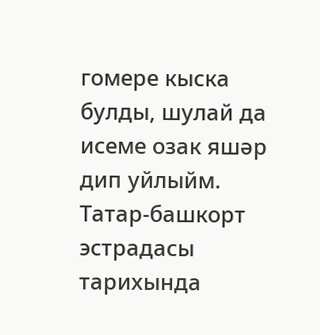гомере кыска булды, шулай да исеме озак яшәр дип уйлыйм. Татар-башкорт эстрадасы тарихында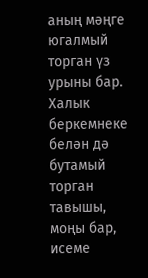аның мәңге югалмый торган үз урыны бар. Халык беркемнеке белән дә бутамый торган тавышы, моңы бар, исеме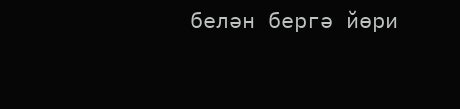белән бергә йөри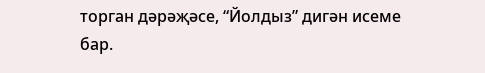торган дәрәҗәсе, “Йолдыз” дигән исеме бар.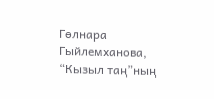Гөлнара Гыйлемханова,
“Кызыл таң”ның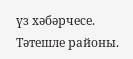үз хәбәрчесе.
Тәтешле районы.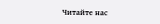Читайте нас